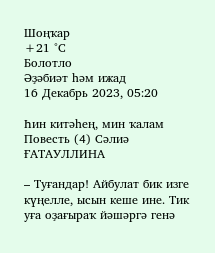Шоңҡар
+21 °С
Болотло
Әҙәбиәт һәм ижад
16 Декабрь 2023, 05:20

Һин китәһең, мин ҡалам Повесть (4) Сәлиә ҒАТАУЛЛИНА

– Туғандар! Айбулат бик изге күңелле, ысын кеше ине. Тик уға оҙағыраҡ йәшәргә генә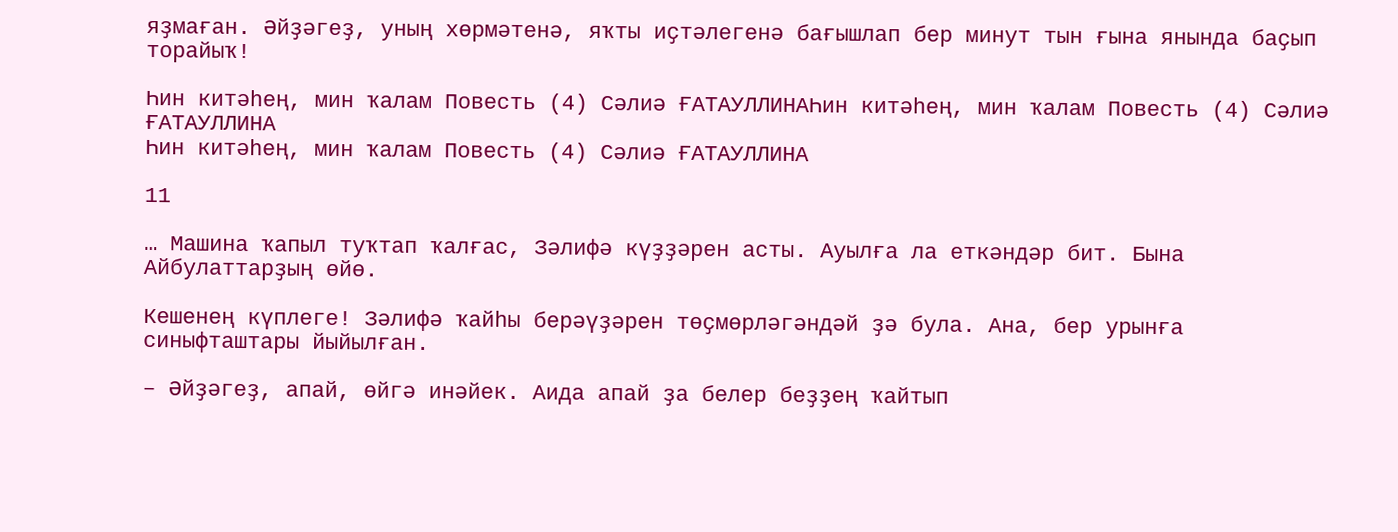яҙмаған. Әйҙәгеҙ, уның хөрмәтенә, яҡты иҫтәлегенә бағышлап бер минут тын ғына янында баҫып торайыҡ!

Һин китәһең, мин ҡалам Повесть (4) Сәлиә ҒАТАУЛЛИНАҺин китәһең, мин ҡалам Повесть (4) Сәлиә ҒАТАУЛЛИНА
Һин китәһең, мин ҡалам Повесть (4) Сәлиә ҒАТАУЛЛИНА

11

… Машина ҡапыл туҡтап ҡалғас, Зәлифә күҙҙәрен асты. Ауылға ла еткәндәр бит. Бына Айбулаттарҙың өйө.

Кешенең күплеге! Зәлифә ҡайһы берәүҙәрен төҫмөрләгәндәй ҙә була. Ана, бер урынға синыфташтары йыйылған.

– Әйҙәгеҙ, апай, өйгә инәйек. Аида апай ҙа белер беҙҙең ҡайтып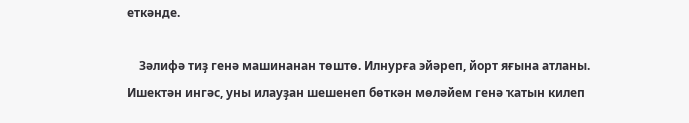еткәнде.

    Зәлифә тиҙ генә машинанан төштө. Илнурға эйәреп, йорт яғына атланы. Ишектән ингәс, уны илауҙан шешенеп бөткән мөләйем генә ҡатын килеп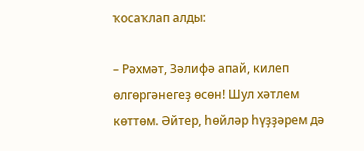ҡосаҡлап алды:

– Рәхмәт, Зәлифә апай, килеп өлгөргәнегеҙ өсөн! Шул хәтлем көттөм. Әйтер, һөйләр һүҙҙәрем дә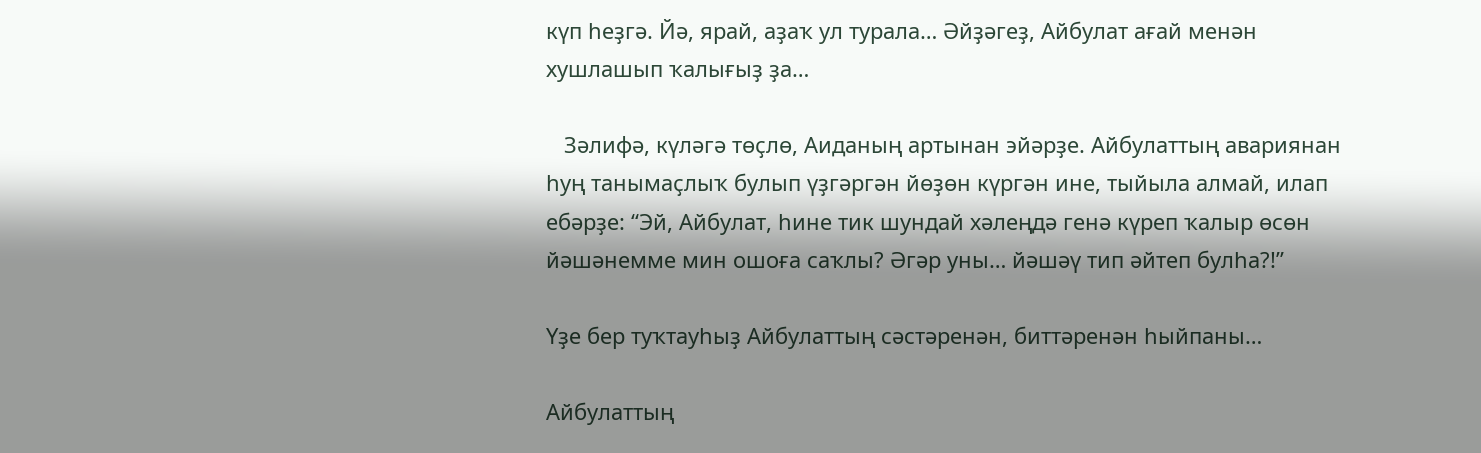күп һеҙгә. Йә, ярай, аҙаҡ ул турала… Әйҙәгеҙ, Айбулат ағай менән хушлашып ҡалығыҙ ҙа…

   Зәлифә, күләгә төҫлө, Аиданың артынан эйәрҙе. Айбулаттың авариянан һуң танымаҫлыҡ булып үҙгәргән йөҙөн күргән ине, тыйыла алмай, илап ебәрҙе: “Эй, Айбулат, һине тик шундай хәлеңдә генә күреп ҡалыр өсөн йәшәнемме мин ошоға саҡлы? Әгәр уны… йәшәү тип әйтеп булһа?!”

Үҙе бер туҡтауһыҙ Айбулаттың сәстәренән, биттәренән һыйпаны…

Айбулаттың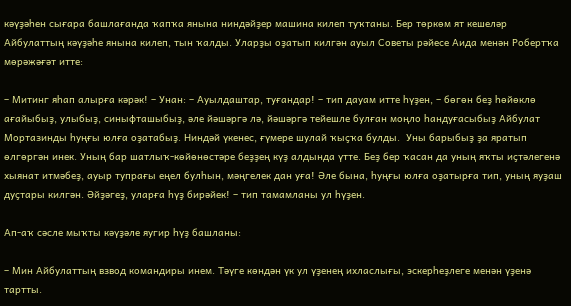кәүҙәһен сығара башлағанда ҡапҡа янына ниндәйҙер машина килеп туҡтаны. Бер төркөм ят кешеләр Айбулаттың кәүҙәһе янына килеп, тын ҡалды. Уларҙы оҙатып килгән ауыл Советы рәйесе Аида менән Робертҡа мөрәжәғәт итте:

– Митинг яһап алырға кәрәк! – Унан: – Ауылдаштар, туғандар! – тип дауам итте һүҙен, – бөгөн беҙ һөйөклө ағайыбыҙ, улыбыҙ, синыфташыбыҙ, әле йәшәргә лә, йәшәргә тейешле булған моңло һандуғасыбыҙ Айбулат Мортазинды һуңғы юлға оҙатабыҙ. Ниндәй үкенес, ғүмере шулай ҡыҫҡа булды.  Уны барыбыҙ ҙа яратып өлгөргән инек. Уның бар шатлыҡ-көйөнөстәре беҙҙең күҙ алдында үтте. Беҙ бер ҡасан да уның яҡты иҫтәлегенә хыянат итмәбеҙ, ауыр тупрағы еңел булһын, мәңгелек дан уға! Әле бына, һуңғы юлға оҙатырға тип, уның яуҙаш дуҫтары килгән. Әйҙәгеҙ, уларға һүҙ бирәйек! – тип тамамланы ул һүҙен.

Ап-аҡ сәсле мыҡты кәүҙәле яугир һүҙ башланы:

– Мин Айбулаттың взвод командиры инем. Тәүге көндән үк ул үҙенең ихласлығы, эскерһеҙлеге менән үҙенә тартты.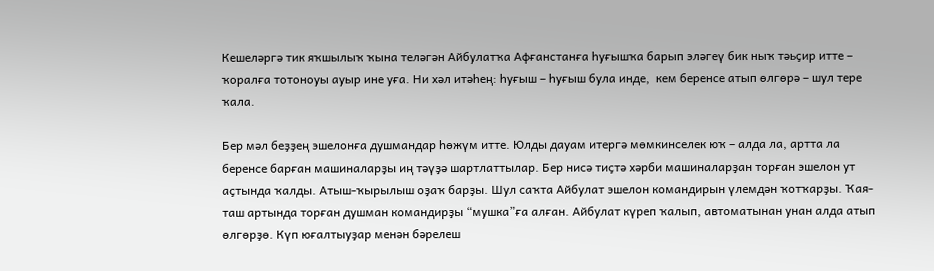Кешеләргә тик яҡшылыҡ ҡына теләгән Айбулатҡа Афғанстанға һуғышҡа барып эләгеү бик ныҡ тәьҫир итте – ҡоралға тотоноуы ауыр ине уға. Ни хәл итәһең: һуғыш – һуғыш була инде,  кем беренсе атып өлгөрә – шул тере ҡала.

Бер мәл беҙҙең эшелонға душмандар һөжүм итте. Юлды дауам итергә мөмкинселек юҡ – алда ла, артта ла беренсе барған машиналарҙы иң тәүҙә шартлаттылар. Бер нисә тиҫтә хәрби машиналарҙан торған эшелон ут аҫтында ҡалды. Атыш-ҡырылыш оҙаҡ барҙы. Шул саҡта Айбулат эшелон командирын үлемдән ҡотҡарҙы. Ҡая-таш артында торған душман командирҙы “мушка”ға алған. Айбулат күреп ҡалып, автоматынан унан алда атып өлгөрҙө. Күп юғалтыуҙар менән бәрелеш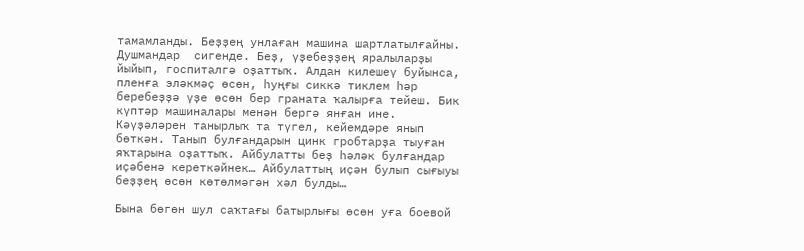тамамланды. Беҙҙең унлаған машина шартлатылғайны. Душмандар  сигенде. Беҙ, үҙебеҙҙең яралыларҙы йыйып, госпиталгә оҙаттыҡ. Алдан килешеү буйынса, пленға эләкмәҫ өсөн, һуңғы сиккә тиклем һәр беребеҙҙә үҙе өсөн бер граната ҡалырға тейеш. Бик күптәр машиналары менән бергә янған ине. Кәүҙәләрен танырлыҡ та түгел, кейемдәре янып бөткән. Танып булғандарын цинк гробтарҙа тыуған яҡтарына оҙаттыҡ. Айбулатты беҙ һәләк булғандар иҫәбенә кереткәйнек… Айбулаттың иҫән булып сығыуы беҙҙең өсөн көтөлмәгән хәл булды…

Бына бөгөн шул саҡтағы батырлығы өсөн уға боевой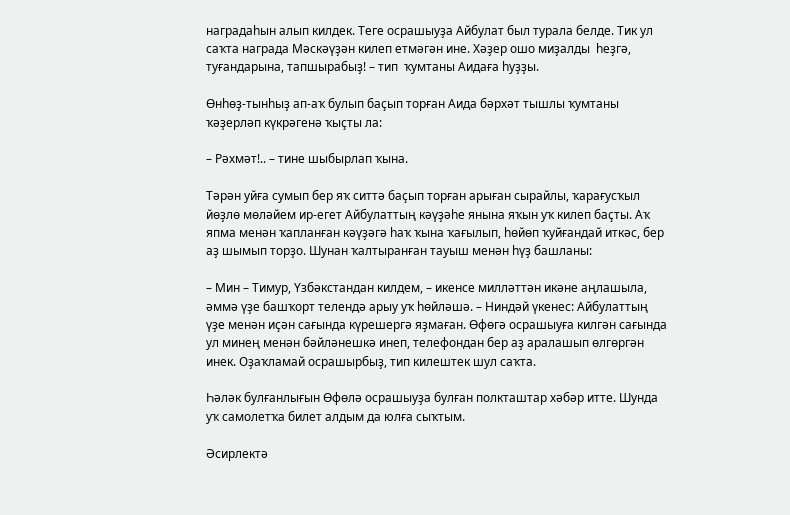наградаһын алып килдек. Теге осрашыуҙа Айбулат был турала белде. Тик ул саҡта награда Мәскәүҙән килеп етмәгән ине. Хәҙер ошо миҙалды  һеҙгә, туғандарына, тапшырабыҙ! – тип  ҡумтаны Аидаға һуҙҙы.

Өнһөҙ-тынһыҙ ап-аҡ булып баҫып торған Аида бәрхәт тышлы ҡумтаны ҡәҙерләп күкрәгенә ҡыҫты ла:

– Рәхмәт!.. – тине шыбырлап ҡына.

Тәрән уйға сумып бер яҡ ситтә баҫып торған арыған сырайлы, ҡарағусҡыл йөҙлө мөләйем ир-егет Айбулаттың кәүҙәһе янына яҡын уҡ килеп баҫты. Аҡ япма менән ҡапланған кәүҙәгә һаҡ ҡына ҡағылып, һөйөп ҡуйғандай иткәс, бер аҙ шымып торҙо. Шунан ҡалтыранған тауыш менән һүҙ башланы:

– Мин – Тимур, Үзбәкстандан килдем, – икенсе милләттән икәне аңлашыла, әммә үҙе башҡорт телендә арыу уҡ һөйләшә. – Ниндәй үкенес: Айбулаттың үҙе менән иҫән сағында күрешергә яҙмаған. Өфөгә осрашыуға килгән сағында ул минең менән бәйләнешкә инеп, телефондан бер аҙ аралашып өлгөргән инек. Оҙаҡламай осрашырбыҙ, тип килештек шул саҡта.

Һәләк булғанлығын Өфөлә осрашыуҙа булған полкташтар хәбәр итте. Шунда уҡ самолетҡа билет алдым да юлға сыҡтым.

Әсирлектә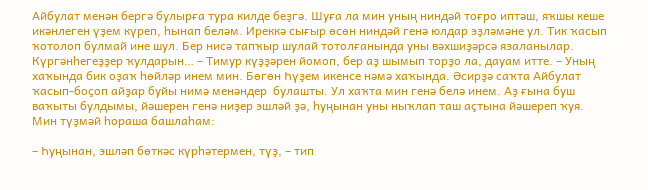Айбулат менән бергә булырға тура килде беҙгә. Шуға ла мин уның ниндәй тоғро иптәш, яҡшы кеше икәнлеген үҙем күреп, һынап беләм. Иреккә сығыр өсөн ниндәй генә юлдар эҙләмәне ул. Тик ҡасып ҡотолоп булмай ине шул. Бер нисә тапҡыр шулай тотолғанында уны вәхшиҙәрсә язаланылар. Күргәнһегеҙҙер ҡулдарын… – Тимур күҙҙәрен йомоп, бер аҙ шымып торҙо ла, дауам итте. – Уның хаҡында бик оҙаҡ һөйләр инем мин. Бөгөн Һүҙем икенсе нәмә хаҡында. Әсирҙә саҡта Айбулат ҡасып-боҫоп айҙар буйы нимә менәндер  булашты. Ул хаҡта мин генә белә инем. Аҙ ғына буш ваҡыты булдымы, йәшерен генә ниҙер эшләй ҙә, һуңынан уны ныҡлап таш аҫтына йәшереп ҡуя.  Мин түҙмәй һораша башлаһам:

– Һуңынан, эшләп бөткәс күрһәтермен, түҙ, – тип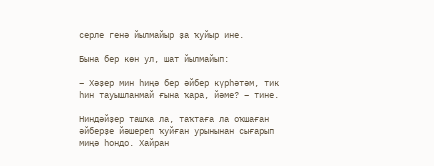серле генә йылмайыр ҙа ҡуйыр ине.

Бына бер көн ул, шат йылмайып:

– Хәҙер мин һиңә бер әйбер күрһәтәм, тик һин тауышланмай ғына ҡара, йәме? – тине.

Ниндәйҙер ташҡа ла, таҡтаға ла оҡшаған әйберҙе йәшереп ҡуйған урынынан сығарып миңә һондо. Хайран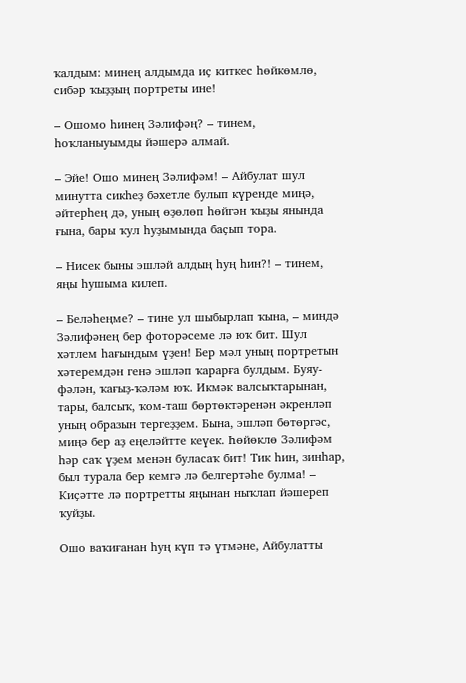ҡалдым: минең алдымда иҫ киткес һөйкөмлө, сибәр ҡыҙҙың портреты ине!

– Ошомо һинең Зәлифәң? – тинем, һоҡланыуымды йәшерә алмай.

– Эйе! Ошо минең Зәлифәм! – Айбулат шул минутта сикһеҙ бәхетле булып күренде миңә, әйтерһең дә, уның өҙөлөп һөйгән ҡыҙы янында ғына, бары ҡул һуҙымында баҫып тора.

– Нисек быны эшләй алдың һуң һин?! – тинем, яңы һушыма килеп.

– Беләһеңме? – тине ул шыбырлап ҡына, – миндә Зәлифәнең бер фоторәсеме лә юҡ бит. Шул хәтлем һағындым үҙен! Бер мәл уның портретын хәтеремдән генә эшләп ҡарарға булдым. Буяу-фәлән, ҡағыҙ-ҡәләм юҡ. Икмәк валсыҡтарынан, тары, балсыҡ, ҡом-таш бөртөктәренән әкренләп уның образын тергеҙҙем. Бына, эшләп бөтөргәс, миңә бер аҙ еңеләйтте кеүек. Һөйөклө Зәлифәм һәр саҡ үҙем менән буласаҡ бит! Тик һин, зинһар, был турала бер кемгә лә белгертәһе булма! – Киҫәтте лә портретты яңынан ныҡлап йәшереп ҡуйҙы.

Ошо ваҡиғанан һуң күп тә үтмәне, Айбулатты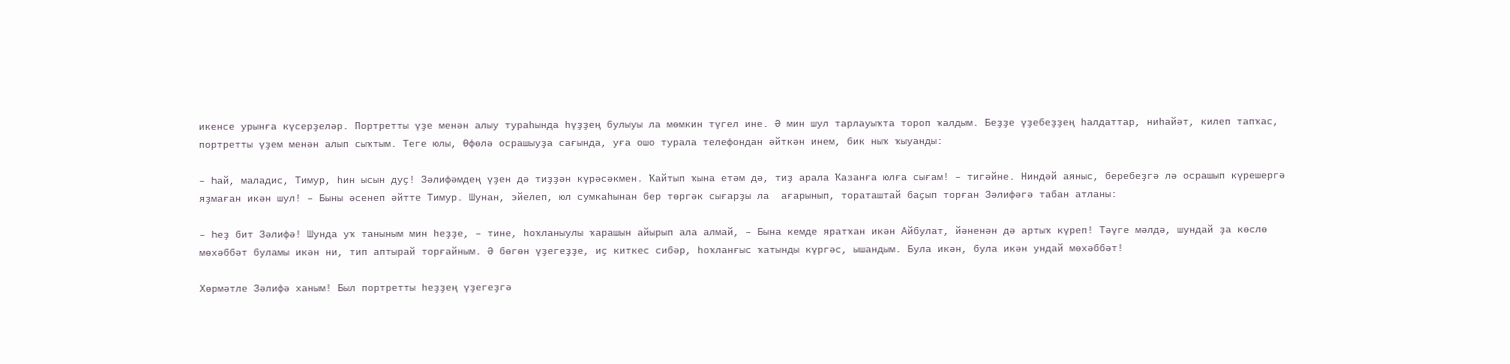икенсе урынға күсерҙеләр. Портретты үҙе менән алыу тураһында һүҙҙең булыуы ла мөмкин түгел ине. Ә мин шул тарлауыҡта тороп ҡалдым. Беҙҙе үҙебеҙҙең һалдаттар, ниһайәт, килеп тапҡас, портретты үҙем менән алып сыҡтым. Теге юлы, Өфөлә осрашыуҙа сағында, уға ошо турала телефондан әйткән инем, бик ныҡ ҡыуанды:

– Һай, маладис, Тимур, һин ысын дуҫ! Зәлифәмдең үҙен дә тиҙҙән күрәсәкмен. Ҡайтып ҡына етәм дә, тиҙ арала Ҡазанға юлға сығам! – тигәйне. Ниндәй аяныс, беребеҙгә лә осрашып күрешергә яҙмаған икән шул! – Быны әсенеп әйтте Тимур. Шунан, эйелеп, юл сумкаһынан бер төргәк сығарҙы ла  ағарынып, тораташтай баҫып торған Зәлифәгә табан атланы:

– Һеҙ бит Зәлифә! Шунда уҡ таныным мин һеҙҙе, – тине, һоҡланыулы ҡарашын айырып ала алмай, – Бына кемде яратҡан икән Айбулат, йәненән дә артыҡ күреп! Тәүге мәлдә, шундай ҙа көслө мөхәббәт буламы икән ни, тип аптырай торғайным. Ә бөгөн үҙегеҙҙе, иҫ киткес сибәр, һоҡланғыс ҡатынды күргәс, ышандым. Була икән, була икән ундай мөхәббәт!

Хөрмәтле Зәлифә ханым! Был портретты һеҙҙең үҙегеҙгә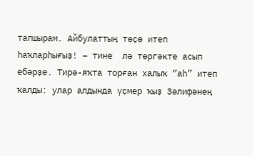тапшырам. Айбулаттың төҫө итеп һаҡларһығыҙ! – тине  лә төргәкте асып ебәрҙе. Тирә-яҡта торған халыҡ “аһ” итеп ҡалды: улар алдында үҫмер ҡыҙ Зәлифәнең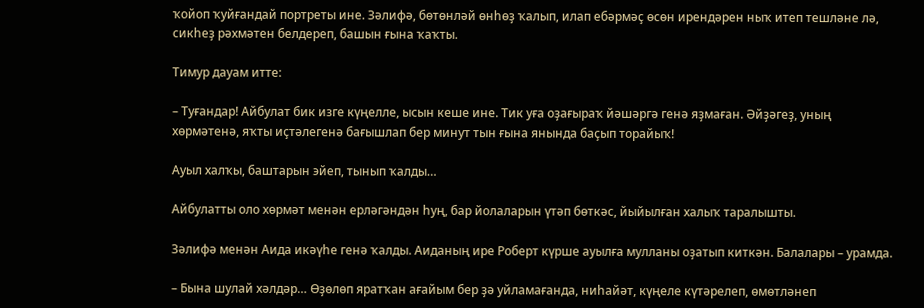ҡойоп ҡуйғандай портреты ине. Зәлифә, бөтөнләй өнһөҙ ҡалып, илап ебәрмәҫ өсөн ирендәрен ныҡ итеп тешләне лә, сикһеҙ рәхмәтен белдереп, башын ғына ҡаҡты.

Тимур дауам итте:

– Туғандар! Айбулат бик изге күңелле, ысын кеше ине. Тик уға оҙағыраҡ йәшәргә генә яҙмаған. Әйҙәгеҙ, уның хөрмәтенә, яҡты иҫтәлегенә бағышлап бер минут тын ғына янында баҫып торайыҡ!

Ауыл халҡы, баштарын эйеп, тынып ҡалды…

Айбулатты оло хөрмәт менән ерләгәндән һуң, бар йолаларын үтәп бөткәс, йыйылған халыҡ таралышты.

Зәлифә менән Аида икәүһе генә ҡалды. Аиданың ире Роберт күрше ауылға мулланы оҙатып киткән. Балалары – урамда.

– Бына шулай хәлдәр… Өҙөлөп яратҡан ағайым бер ҙә уйламағанда, ниһайәт, күңеле күтәрелеп, өмөтләнеп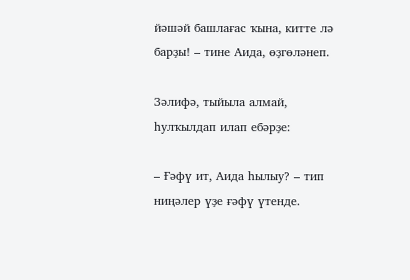йәшәй башлағас ҡына, китте лә барҙы! – тине Аида, өҙгөләнеп.

Зәлифә, тыйыла алмай, һулҡылдап илап ебәрҙе:

– Ғәфү ит, Аида һылыу? – тип ниңәлер үҙе ғәфү үтенде.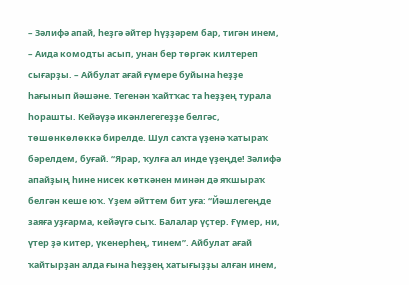– Зәлифә апай, һеҙгә әйтер һүҙҙәрем бар, тигән инем, – Аида комодты асып, унан бер төргәк килтереп сығарҙы. – Айбулат ағай ғүмере буйына һеҙҙе һағынып йәшәне. Тегенән ҡайтҡас та һеҙҙең турала һорашты. Кейәүҙә икәнлегегеҙҙе белгәс, төшөнкөлөккә бирелде. Шул саҡта үҙенә ҡатыраҡ бәрелдем, буғай. “Ярар, ҡулға ал инде үҙеңде! Зәлифә апайҙың һине нисек көткәнен минән дә яҡшыраҡ белгән кеше юҡ. Үҙем әйттем бит уға: “Йәшлегеңде заяға уҙғарма, кейәүгә сыҡ. Балалар үҫтер. Ғүмер, ни, үтер ҙә китер, үкенерһең, тинем”. Айбулат ағай ҡайтырҙан алда ғына һеҙҙең хатығыҙҙы алған инем,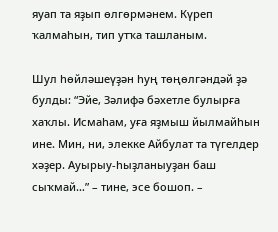яуап та яҙып өлгөрмәнем. Күреп ҡалмаһын, тип утҡа ташланым.

Шул һөйләшеүҙән һуң төңөлгәндәй ҙә булды: “Эйе, Зәлифә бәхетле булырға хаҡлы. Исмаһам, уға яҙмыш йылмайһын ине. Мин, ни, элекке Айбулат та түгелдер хәҙер. Ауырыу-һыҙланыуҙан баш сыҡмай…” – тине, эсе бошоп. –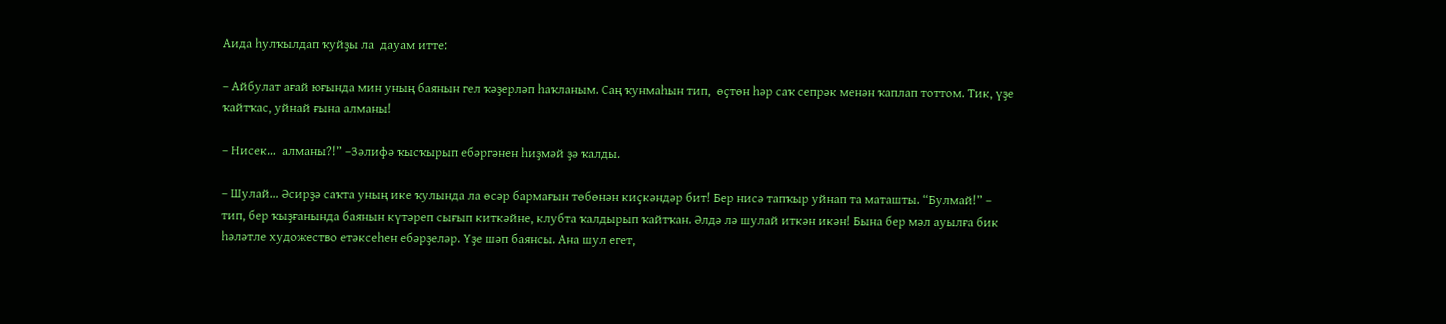Аида һулҡылдап ҡуйҙы ла  дауам итте:

– Айбулат ағай юғында мин уның баянын гел ҡәҙерләп һаҡланым. Саң ҡунмаһын тип,  өҫтөн һәр саҡ сепрәк менән ҡаплап тоттом. Тик, үҙе ҡайтҡас, уйнай ғына алманы!

– Нисек…  алманы?!” –Зәлифә ҡысҡырып ебәргәнен һиҙмәй ҙә ҡалды.

– Шулай… Әсирҙә саҡта уның ике ҡулында ла өсәр бармағын төбөнән киҫкәндәр бит! Бер нисә тапҡыр уйнап та маташты. “Булмай!” – тип, бер ҡыҙғанында баянын күтәреп сығып киткәйне, клубта ҡалдырып ҡайтҡан. Әлдә лә шулай иткән икән! Бына бер мәл ауылға бик һәләтле художество етәксеһен ебәрҙеләр. Үҙе шәп баянсы. Ана шул егет,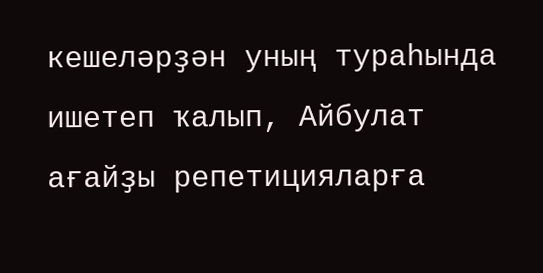кешеләрҙән уның тураһында ишетеп ҡалып, Айбулат ағайҙы репетицияларға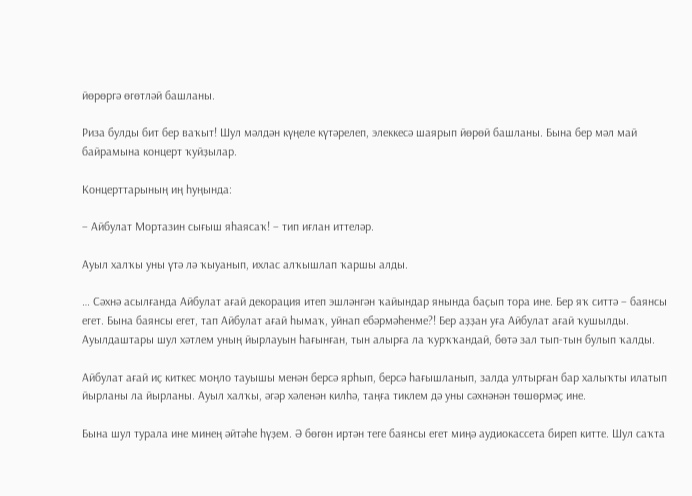йөрөргә өгөтләй башланы.

Риза булды бит бер ваҡыт! Шул мәлдән күңеле күтәрелеп, элеккесә шаярып йөрөй башланы. Бына бер мәл май байрамына концерт ҡуйҙылар.

Концерттарының иң һуңында:

– Айбулат Мортазин сығыш яһаясаҡ! – тип иғлан иттеләр.

Ауыл халҡы уны үтә лә ҡыуанып, ихлас алҡышлап ҡаршы алды.

… Сәхнә асылғанда Айбулат ағай декорация итеп эшләнгән ҡайындар янында баҫып тора ине. Бер яҡ ситтә – баянсы егет. Бына баянсы егет, тап Айбулат ағай һымаҡ, уйнап ебәрмәһенме?! Бер аҙҙан уға Айбулат ағай ҡушылды. Ауылдаштары шул хәтлем уның йырлауын һағынған, тын алырға ла ҡурҡҡандай, бөтә зал тып-тын булып ҡалды.

Айбулат ағай иҫ киткес моңло тауышы менән берсә ярһып, берсә һағышланып, залда ултырған бар халыҡты илатып йырланы ла йырланы. Ауыл халҡы, әгәр хәленән килһә, таңға тиклем дә уны сәхнәнән төшөрмәҫ ине.

Бына шул турала ине минең әйтәһе һүҙем. Ә бөгөн иртән теге баянсы егет миңә аудиокассета биреп китте. Шул саҡта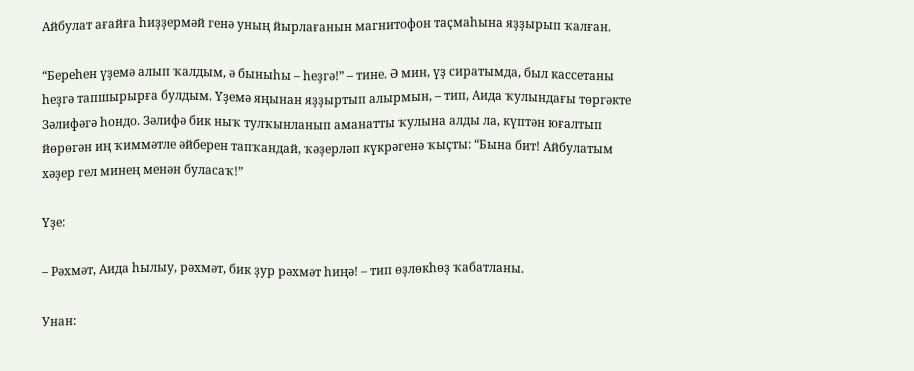Айбулат ағайға һиҙҙермәй генә уның йырлағанын магнитофон таҫмаһына яҙҙырып ҡалған.

“Береһен үҙемә алып ҡалдым, ә быныһы – һеҙгә!” – тине. Ә мин, үҙ сиратымда, был кассетаны һеҙгә тапшырырға булдым. Үҙемә яңынан яҙҙыртып алырмын, – тип, Аида ҡулындағы төргәкте Зәлифәгә һондо. Зәлифә бик ныҡ тулҡынланып аманатты ҡулына алды ла, күптән юғалтып йөрөгән иң ҡиммәтле әйберен тапҡандай, ҡәҙерләп күкрәгенә ҡыҫты: “Бына бит! Айбулатым хәҙер гел минең менән буласаҡ!”

Үҙе:

– Рәхмәт, Аида һылыу, рәхмәт, бик ҙур рәхмәт һиңә! – тип өҙлөкһөҙ ҡабатланы.

Унан: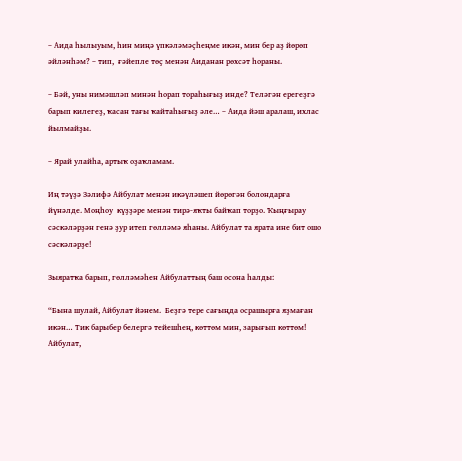– Аида һылыуым, һин миңә үпкәләмәҫһеңме икән, мин бер аҙ йөрөп әйләнһәм? – тип,  ғәйепле төҫ менән Аиданан рөхсәт һораны.

– Бәй, уны нимәшләп минән һорап тораһығыҙ инде? Теләгән ерегеҙгә барып килегеҙ, ҡасан тағы ҡайтаһығыҙ әле… – Аида йәш аралаш, ихлас йылмайҙы.

– Ярай улайһа, артыҡ оҙаҡламам.

Иң тәүҙә Зәлифә Айбулат менән икәүләшеп йөрөгән болондарға йүнәлде. Моңһоу  күҙҙәре менән тирә-яҡты байҡап торҙо. Ҡыңғырау сәскәләрҙән генә ҙур итеп гөлләмә яһаны. Айбулат та ярата ине бит ошо сәскәләрҙе!

Зыяратҡа барып, гөлләмәһен Айбулаттың баш осона һалды:

“Бына шулай, Айбулат йәнем.  Беҙгә тере сағыңда осрашырға яҙмаған икән… Тик барыбер белергә тейешһең, көттөм мин, зарығып көттөм! Айбулат,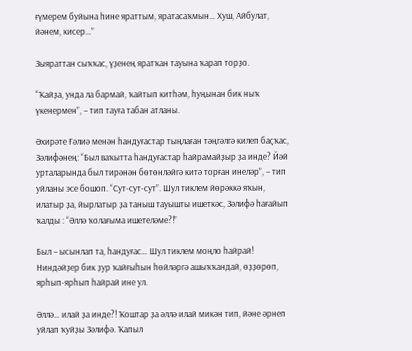ғүмерем буйына һине яраттым, яратасаҡмын… Хуш, Айбулат, йәнем, кисер…”

Зыяраттан сыҡҡас, үҙенең яратҡан тауына ҡарап торҙо.

“Ҡайҙа, унда ла бармай, ҡайтып китһәм, һуңынан бик ныҡ үкенермен”, – тип тауға табан атланы.

Әхирәте Ғәлиә менән һандуғастар тыңлаған тәңгәлгә килеп баҫҡас, Зәлифәнең: “Был ваҡытта һандуғастар һайрамайҙыр ҙа инде? Йәй урталарында был тирәнән бөтөнләйгә китә торған инеләр”, – тип уйланы эсе бошоп. “Сут-сут-сут”. Шул тиклем йөрәккә яҡын, илатыр ҙа, йырлатыр ҙа таныш тауышты ишеткәс, Зәлифә һағайып ҡалды : “Әллә ҡолағыма ишетеләме?!”

Был – ысынлап та, һандуғас… Шул тиклем моңло һайрай! Ниндәйҙер бик ҙур ҡайғыһын һөйләргә ашыҡҡандай, өҙҙөрөп, ярһып-ярһып һайрай ине ул.

Әллә… илай ҙа инде?! Ҡоштар ҙа әллә илай микән тип, йәне әрнеп уйлап ҡуйҙы Зәлифә. Ҡапыл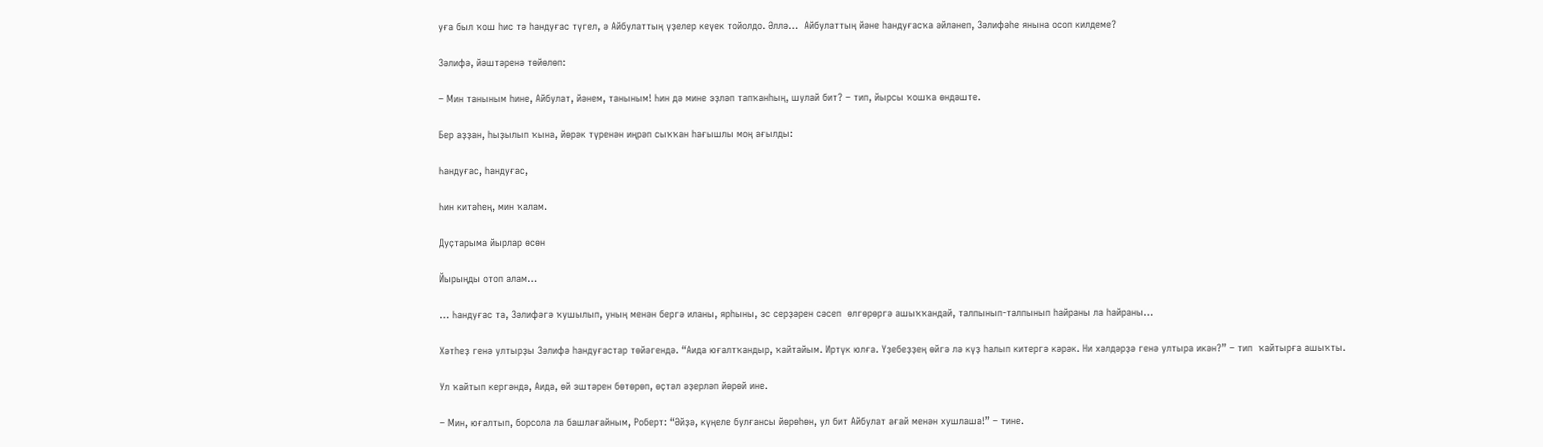уға был ҡош һис тә һандуғас түгел, ә Айбулаттың үҙелер кеүек тойолдо. Әллә…  Айбулаттың йәне һандуғасҡа әйләнеп, Зәлифәһе янына осоп килдеме?

Зәлифә, йәштәренә төйөлөп:

– Мин таныным һине, Айбулат, йәнем, таныным! Һин дә мине эҙләп тапҡанһың, шулай бит? – тип, йырсы ҡошҡа өндәште.

Бер аҙҙан, һыҙылып ҡына, йөрәк түренән иңрәп сыҡҡан һағышлы моң ағылды:

Һандуғас, һандуғас,

Һин китәһең, мин ҡалам.

Дуҫтарыма йырлар өсөн

Йырыңды отоп алам…

… Һандуғас та, Зәлифәгә ҡушылып, уның менән бергә иланы, ярһыны, эс серҙәрен сәсеп  өлгөрөргә ашыҡҡандай, талпынып-талпынып һайраны ла һайраны…

Хәтһеҙ генә ултырҙы Зәлифә һандуғастар төйәгендә. “Аида юғалтҡандыр, ҡайтайым. Иртүк юлға. Үҙебеҙҙең өйгә лә күҙ һалып китергә кәрәк. Ни хәлдәрҙә генә ултыра икән?” – тип  ҡайтырға ашыҡты.

Ул ҡайтып кергәндә, Аида, өй эштәрен бөтөрөп, өҫтәл әҙерләп йөрөй ине.

– Мин, юғалтып, борсола ла башлағайным, Роберт: “Әйҙә, күңеле булғансы йөрөһөн, ул бит Айбулат ағай менән хушлаша!” – тине.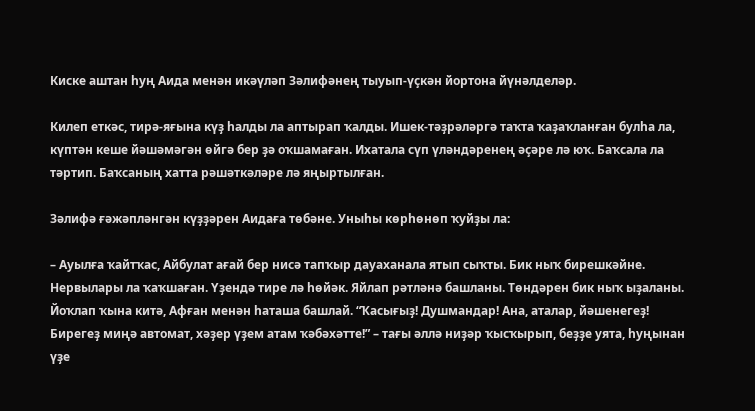Киске аштан һуң Аида менән икәүләп Зәлифәнең тыуып-үҫкән йортона йүнәлделәр.

Килеп еткәс, тирә-яғына күҙ һалды ла аптырап ҡалды. Ишек-тәҙрәләргә таҡта ҡаҙаҡланған булһа ла, күптән кеше йәшәмәгән өйгә бер ҙә оҡшамаған. Ихатала сүп үләндәренең әҫәре лә юҡ. Баҡсала ла тәртип. Баҡсаның хатта рәшәткәләре лә яңыртылған.

Зәлифә ғәжәпләнгән күҙҙәрен Аидаға төбәне. Уныһы көрһөнөп ҡуйҙы ла:

– Ауылға ҡайтҡас, Айбулат ағай бер нисә тапҡыр дауаханала ятып сыҡты. Бик ныҡ бирешкәйне. Нервылары ла ҡаҡшаған. Үҙендә тире лә һөйәк. Яйлап рәтләнә башланы. Төндәрен бик ныҡ ыҙаланы. Йоҡлап ҡына китә, Афған менән һаташа башлай. “Ҡасығыҙ! Душмандар! Ана, аталар, йәшенегеҙ! Бирегеҙ миңә автомат, хәҙер үҙем атам ҡәбәхәтте!” – тағы әллә ниҙәр ҡысҡырып, беҙҙе уята, һуңынан үҙе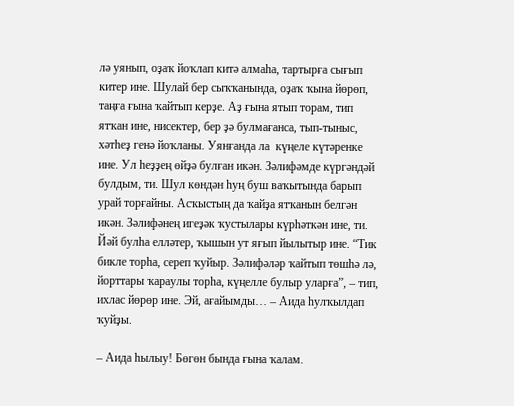лә уянып, оҙаҡ йоҡлап китә алмаһа, тартырға сығып китер ине. Шулай бер сыҡҡанында, оҙаҡ ҡына йөрөп, таңға ғына ҡайтып керҙе. Аҙ ғына ятып торам, тип ятҡан ине, нисектер, бер ҙә булмағанса, тып-тыныс, хәтһеҙ генә йоҡланы. Уянғанда ла  күңеле күтәренке ине. Ул һеҙҙең өйҙә булған икән. Зәлифәмде күргәндәй булдым, ти. Шул көндән һуң буш ваҡытында барып урай торғайны. Асҡыстың да ҡайҙа ятҡанын белгән икән. Зәлифәнең игеҙәк ҡустылары күрһәткән ине, ти. Йәй булһа елләтер, ҡышын ут яғып йылытыр ине. “Тик бикле торһа, сереп ҡуйыр. Зәлифәләр ҡайтып төшһә лә, йорттары ҡараулы торһа, күңелле булыр уларға”, – тип, ихлас йөрөр ине. Эй, ағайымды… – Аида һулҡылдап ҡуйҙы.

– Аида һылыу! Бөгөн бында ғына ҡалам.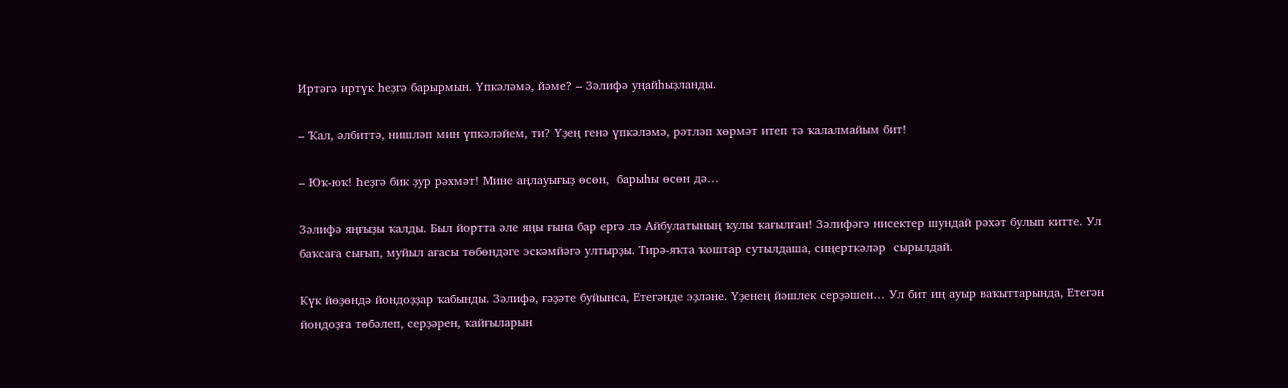Иртәгә иртүк һеҙгә барырмын. Үпкәләмә, йәме? – Зәлифә уңайһыҙланды.

– Ҡал, әлбиттә, нишләп мин үпкәләйем, ти? Үҙең генә үпкәләмә, рәтләп хөрмәт итеп тә ҡалалмайым бит!

– Юҡ-юҡ! Һеҙгә бик ҙур рәхмәт! Мине аңлауығыҙ өсөн,  барыһы өсөн дә…

Зәлифә яңғыҙы ҡалды. Был йортта әле яңы ғына бар ергә лә Айбулатының ҡулы ҡағылған! Зәлифәгә нисектер шундай рәхәт булып китте. Ул баҡсаға сығып, муйыл ағасы төбөндәге эскәмйәгә ултырҙы. Тирә-яҡта ҡоштар сутылдаша, сиңерткәләр  сырылдай.

Күк йөҙөндә йондоҙҙар ҡабынды. Зәлифә, ғәҙәте буйынса, Етегәнде эҙләне. Үҙенең йәшлек серҙәшен… Ул бит иң ауыр ваҡыттарында, Етегән йондоҙға төбәлеп, серҙәрен, ҡайғыларын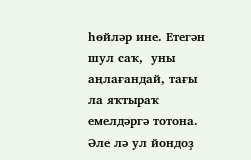һөйләр ине. Етегән шул саҡ,  уны аңлағандай, тағы ла яҡтыраҡ емелдәргә тотона. Әле лә ул йондоҙ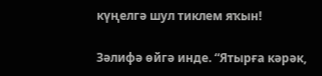күңелгә шул тиклем яҡын!

Зәлифә өйгә инде. “Ятырға кәрәк,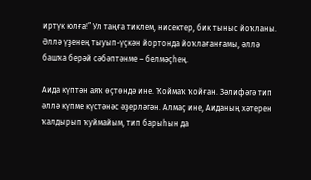иртүк юлға!” Ул таңға тиклем, нисектер, бик тыныс йоҡланы. Әллә үҙенең тыуып-үҫкән йортонда йоҡлағанғамы, әллә башҡа берәй сәбәптәнме – белмәҫһең.

Аида күптән аяҡ өҫтөндә ине. Ҡоймаҡ ҡойған. Зәлифәгә тип әллә күпме күстәнәс әҙерләгән. Алмаҫ ине, Аиданың хәтерен ҡалдырып ҡуймайым, тип барыһын да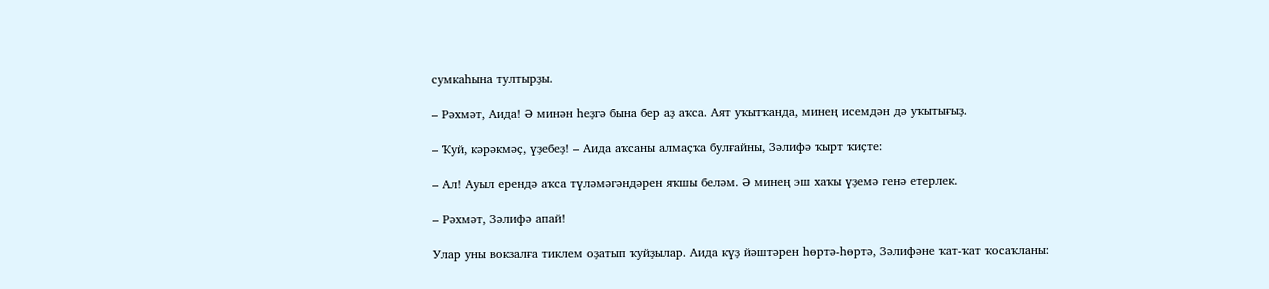сумкаһына тултырҙы.

– Рәхмәт, Аида! Ә минән һеҙгә бына бер аҙ аҡса. Аят уҡытҡанда, минең исемдән дә уҡытығыҙ.

– Ҡуй, кәрәкмәҫ, үҙебеҙ! – Аида аҡсаны алмаҫҡа булғайны, Зәлифә ҡырт ҡиҫте:

– Ал! Ауыл ерендә аҡса түләмәгәндәрен яҡшы беләм. Ә минең эш хаҡы үҙемә генә етерлек.

– Рәхмәт, Зәлифә апай!

Улар уны вокзалға тиклем оҙатып ҡуйҙылар. Аида күҙ йәштәрен һөртә-һөртә, Зәлифәне ҡат-ҡат ҡосаҡланы: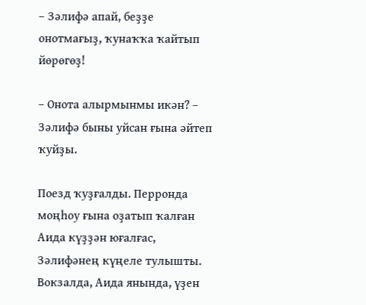– Зәлифә апай, беҙҙе онотмағыҙ, ҡунаҡҡа ҡайтып йөрөгөҙ!

– Онота алырмынмы икән? – Зәлифә быны уйсан ғына әйтеп ҡуйҙы.

Поезд ҡуҙғалды. Перронда моңһоу ғына оҙатып ҡалған Аида күҙҙән юғалғас, Зәлифәнең күңеле тулышты. Вокзалда, Аида янында, үҙен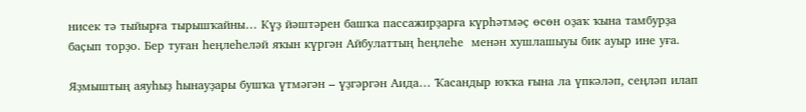нисек тә тыйырға тырышҡайны… Күҙ йәштәрен башҡа пассажирҙарға күрһәтмәҫ өсөн оҙаҡ ҡына тамбурҙа баҫып торҙо. Бер туған һеңлеһеләй яҡын күргән Айбулаттың һеңлеһе  менән хушлашыуы бик ауыр ине уға.

Яҙмыштың аяуһыҙ һынауҙары бушҡа үтмәгән – үҙгәргән Аида… Ҡасандыр юҡҡа ғына ла үпкәләп, сеңләп илап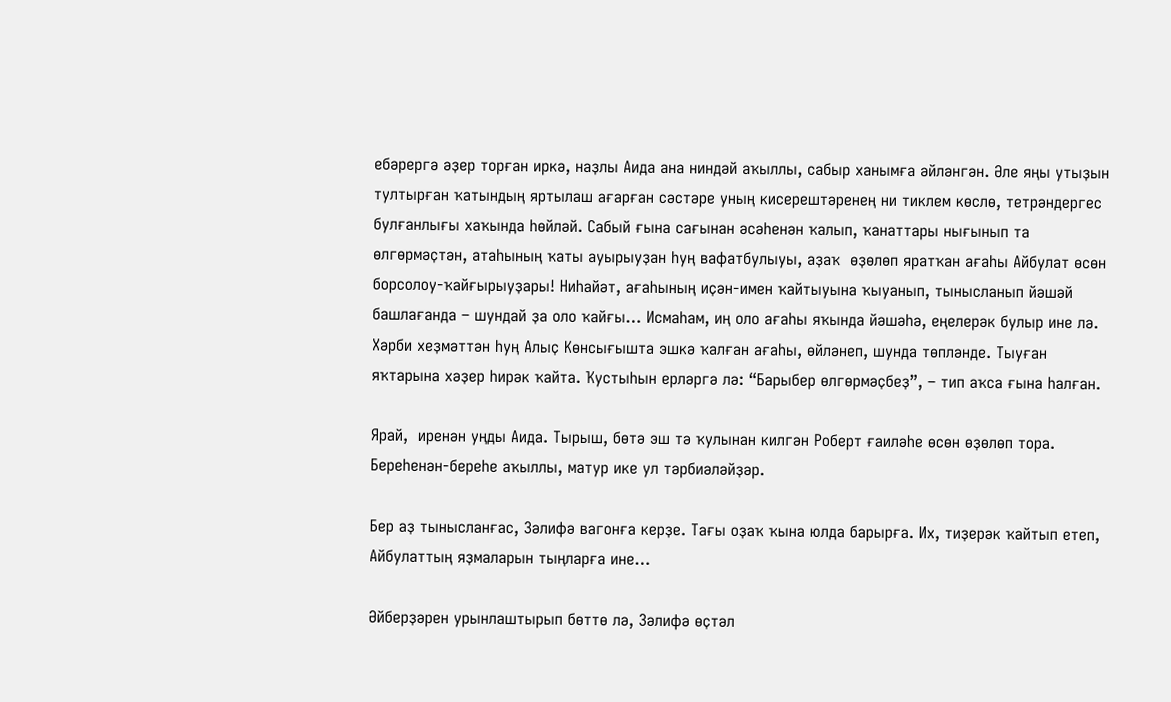ебәрергә әҙер торған иркә, наҙлы Аида ана ниндәй аҡыллы, сабыр ханымға әйләнгән. Әле яңы утыҙын тултырған ҡатындың яртылаш ағарған сәстәре уның кисерештәренең ни тиклем көслө, тетрәндергес булғанлығы хаҡында һөйләй. Сабый ғына сағынан әсәһенән ҡалып, ҡанаттары нығынып та өлгөрмәҫтән, атаһының ҡаты ауырыуҙан һуң вафатбулыуы, аҙаҡ  өҙөлөп яратҡан ағаһы Айбулат өсөн борсолоу-ҡайғырыуҙары! Ниһайәт, ағаһының иҫән-имен ҡайтыуына ҡыуанып, тынысланып йәшәй башлағанда – шундай ҙа оло ҡайғы… Исмаһам, иң оло ағаһы яҡында йәшәһә, еңелерәк булыр ине лә. Хәрби хеҙмәттән һуң Алыҫ Көнсығышта эшкә ҡалған ағаһы, өйләнеп, шунда төпләнде. Тыуған яҡтарына хәҙер һирәк ҡайта. Ҡустыһын ерләргә лә: “Барыбер өлгөрмәҫбеҙ”, – тип аҡса ғына һалған.

Ярай,  иренән уңды Аида. Тырыш, бөтә эш тә ҡулынан килгән Роберт ғаиләһе өсөн өҙөлөп тора. Береһенән-береһе аҡыллы, матур ике ул тәрбиәләйҙәр.

Бер аҙ тынысланғас, Зәлифә вагонға керҙе. Тағы оҙаҡ ҡына юлда барырға. Их, тиҙерәк ҡайтып етеп, Айбулаттың яҙмаларын тыңларға ине…

Әйберҙәрен урынлаштырып бөттө лә, Зәлифә өҫтәл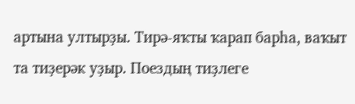артына ултырҙы. Тирә-яҡты ҡарап барһа, ваҡыт та тиҙерәк уҙыр. Поездың тиҙлеге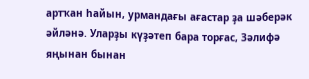артҡан һайын, урмандағы ағастар ҙа шәберәк әйләнә. Уларҙы күҙәтеп бара торғас, Зәлифә яңынан бынан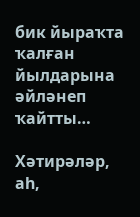бик йыраҡта ҡалған йылдарына әйләнеп ҡайтты…

Хәтирәләр, аһ,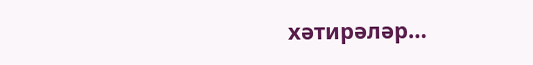хәтирәләр…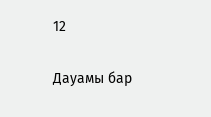12

Дауамы бар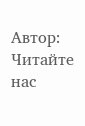Автор:
Читайте нас